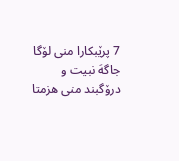7 پرێبکارا منی لۆگا جاگهَ نبیت و درۆگبند منی هزمتا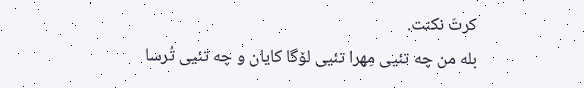کرتَ نکنت.
بله من چه تئیی مِهرا تئیی لۆگا کایان و چه تئیی تُرسا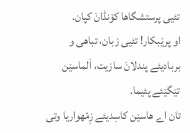تئیی پرستشگاها کۆنڈانَ کپان.
او پرێبکار! تئیی زبان، تباهی و بربادیئے پندلانَ سازیت، اَلماسێن تێگێئے پئیما.
تان اے هاسێن کاسِدیئے زِمّهواریا وتی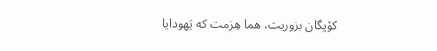کۆپگان بزوریت، هما هِزمت که یَهودایا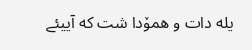یله دات و همۆدا شت که آییئے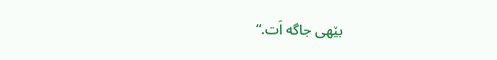بێهی جاگه اَت.“